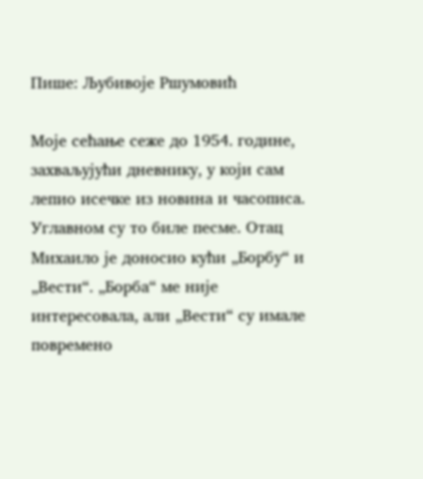Пише: Љубивоје Ршумовић

Моје сећање сеже до 1954. године, захваљујући дневнику, у који сам лепио исечке из новина и часописа. Углавном су то биле песме. Отац Михаило је доносио кући „Борбу“ и „Вести“. „Борба“ ме није интересовала, али „Вести“ су имале повремено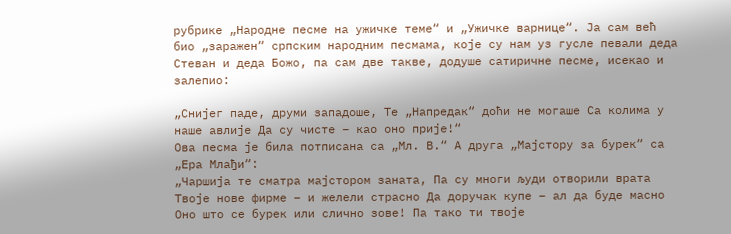рубрике „Народне песме на ужичке теме“ и „Ужичке варнице“. Ја сам већ био „заражен“ српским народним песмама, које су нам уз гусле певали деда Стеван и деда Божо, па сам две такве, додуше сатиричне песме, исекао и залепио:

„Снијег паде, друми западоше, Те „Напредак“ доћи не могаше Са колима у наше авлије Да су чисте – као оно прије!“
Ова песма је била потписана са „Мл. В.“ А друга „Мајстору за бурек“ са „Ера Млађи“:
„Чаршија те сматра мајстором заната, Па су многи људи отворили врата Твоје нове фирме – и желели страсно Да доручак купе – ал да буде масно Оно што се бурек или слично зове! Па тако ти твоје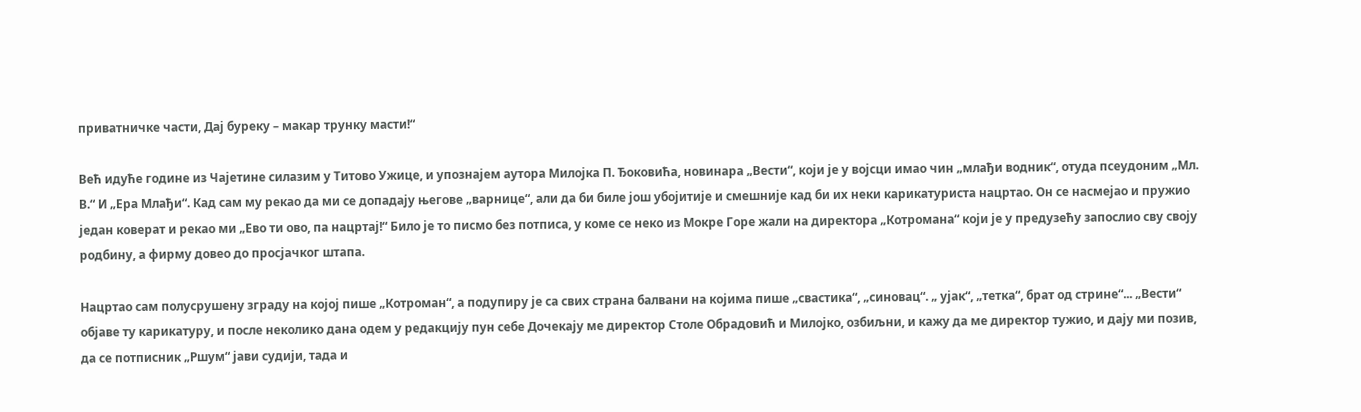приватничке части, Дај буреку – макар трунку масти!“

Већ идуће године из Чајетине силазим у Титово Ужице, и упознајем аутора Милојка П. Ђоковића, новинара „Вести“, који је у војсци имао чин „млађи водник“, отуда псеудоним „Мл. В.“ И „Ера Млађи“. Кад сам му рекао да ми се допадају његове „варнице“, али да би биле још убојитије и смешније кад би их неки карикатуриста нацртао. Он се насмејао и пружио један коверат и рекао ми „Ево ти ово, па нацртај!“ Било је то писмо без потписа, у коме се неко из Мокре Горе жали на директора „Котромана“ који је у предузећу запослио сву своју родбину, а фирму довео до просјачког штапа.

Нацртао сам полусрушену зграду на којој пише „Котроман“, а подупиру је са свих страна балвани на којима пише „свастика“, „синовац“. „ ујак“, „тетка“, брат од стрине“... „Вести“ објаве ту карикатуру, и после неколико дана одем у редакцију пун себе Дочекају ме директор Столе Обрадовић и Милојко, озбиљни, и кажу да ме директор тужио, и дају ми позив, да се потписник „Ршум“ јави судији, тада и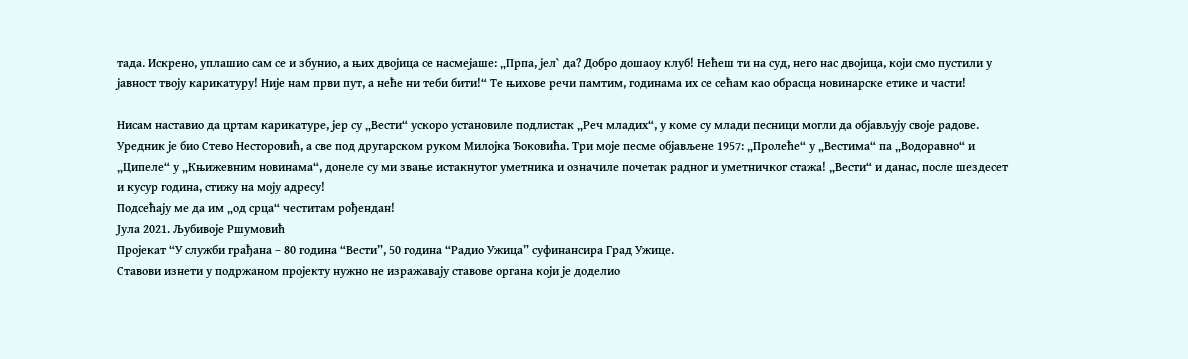тада. Искрено, уплашио сам се и збунио, а њих двојица се насмејаше: „Прпа, јел` да? Добро дошаоу клуб! Нећеш ти на суд, него нас двојица, који смо пустили у јавност твоју карикатуру! Није нам први пут, а неће ни теби бити!“ Те њихове речи памтим, годинама их се сећам као обрасца новинарске етике и части!

Нисам наставио да цртам карикатуре, јер су „Вести“ ускоро установиле подлистак „Реч младих“, у коме су млади песници могли да објављују своје радове. Уредник је био Стево Несторовић, а све под другарском руком Милојка Ђоковића. Три моје песме објављене 1957: „Пролеће“ у „Вестима“ па „Водоравно“ и „Ципеле“ у „Књижевним новинама“, донеле су ми звање истакнутог уметника и означиле почетак радног и уметничког стажа! „Вести“ и данас, после шездесет и кусур година, стижу на моју адресу!
Подсећају ме да им „од срца“ честитам рођендан!
Јула 2021. Љубивоје Ршумовић
Пројекат “У служби грађана – 80 година “Вести”, 50 година “Радио Ужица” суфинансира Град Ужице.
Ставови изнети у подржаном пројекту нужно не изражавају ставове органа који је доделио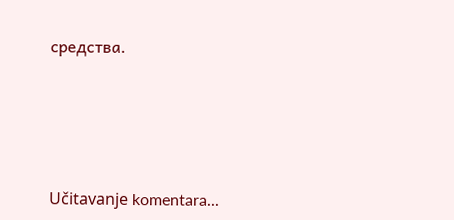средства.





Učitavanje komentara...